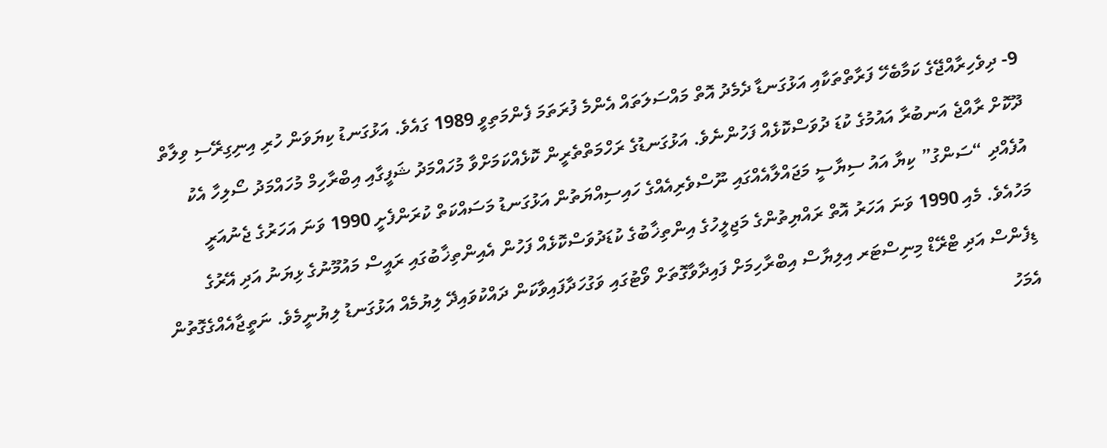9- ދިވެހިރާއްޖޭގެ ކަމާބެހޭ ފަރާތްތަކާއި އަޅުގަނޑާ ދެމެދު އޮތް މައްސަލަތައް އެންމެ ފުރަތަމަ ފެންމަތިވީ 1989 ގައެވެ. އަޅުގަނޑު ކިޔަވަން ހުރި އިނިގިރޭސި ވިލާތް ދޫކޮށް ރާއްޖެ އަނބުރާ އައުމުގެ ކުޑަ ދުވަސްކޮޅެއް ފަހުންނެވެ. އަޅުގަނޑުގެ ރަހްމަތްތެރީން ކޮޅެއްކަމަށްވާ މުހައްމަދު ޝަފީގާއި އިބްރާހިމް މުހައްމަދު ސޯލިހާ އެކު އުފެއްދި “ސަންގު” ކިޔާ އައު ސިޔާސީ މަޖައްލާއެއްގައި ނޫސްވެރިއެއްގެ ހައިސިއްޔަތުން އަޅުގަނޑު މަސައްކަތް ކުރަންފެށީ 1990 ވަނަ އަހަރުގެ ޖެނުއަރީ މަހުއެވެ. މެއި 1990 ވަނަ އަހަރު އޮތް ރައްޔިތުންގެ މަޖިލީހުގެ އިންތިޚާބުގެ ކުޑަދުވަސްކޮޅެއް ފަހުން އެއިންތިޚާބުގައި ރައީސް މައުމޫނުގެ ޅިޔަނު އަދި އޭރުގެ ޑިފެންސް އަދި ޓްރޭޑް މިނިސްޓަރ އިލިޔާސް އިބްރާހިމަށް ފައިދާވާގޮތަށް ވޯޓުގައި ވަގުހަދާފައިވާކަން ދައްކުވައިދޭ ލިޔުމެއް އަޅުގަނޑު ލިޔުނީމެވެ. ނަތީޖާއެއްގެގޮތުން އެމަހު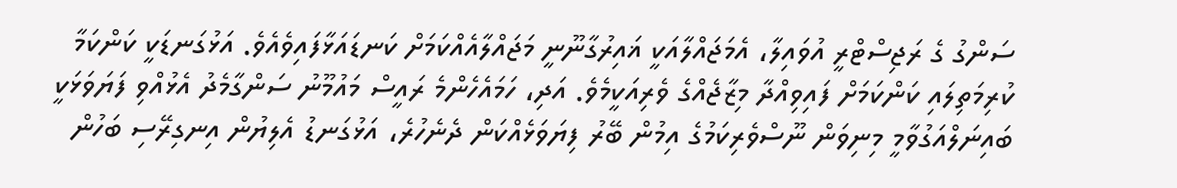ސަންގު ގެ ރަޖިސްޓްރީ އުވައިލާ، އެމަޖައްލާއަކީ ޣައިރުގާނޫނީ މަޖައްލާއެއްކަމަށް ކަނޑައަޅާފައިވެއެވެ. އަޅުގަނޑަކީ ކަންކަމާ ކުރިމަތިލައި ކަންކަމަށް ފައިވިއްދާ މިޒާޖެއްގެ ވެރިއަކީމެވެ. އަދި، ހަމައެހެންމެ ރައީސް މައުމޫނު ސަންގާމެދު އެޅުއްވި ފަޔަވަޅަކީ ބައިނަލްއަގުވާމީ މިނިވަން ނޫސްވެރިކަމުގެ އިމުން ބޭރު ފިޔަވަޅެއްކަން ދެނެހުރެ، އަޅުގަނޑު އެލިޔުން އިނގިރޭސި ބަހުން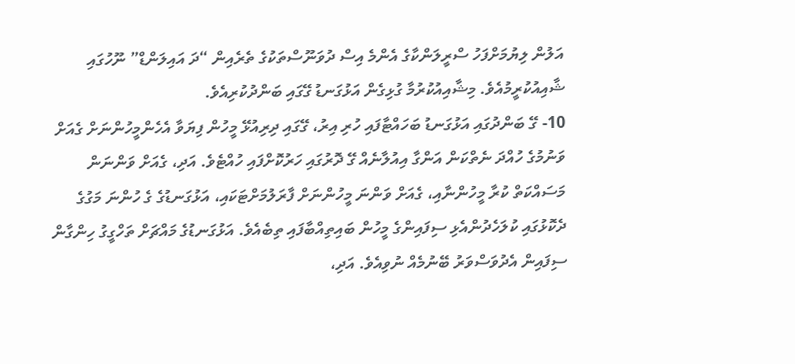އަލުން ލިޔުމަށްފަހު ސްރީލަންކާގެ އެންމެ އިސް ދުވަނޫސްތަކުގެ ތެރެއިން “ދަ އައިލަންޑް” ނޫހުގައި ޝާއިއުކުރީމުއެވެ. މިޝާއިއުކުރުމާ ގުޅިގެން އަޅުގަނޑު ގޭގައި ބަންދުކުރިއެވެ.
10- ގޭ ބަންދުގައި އަޅުގަނޑު ބަހައްޓާފައި ހުރި އިރު، ގޭގައި ދިރިއުޅޭ މީހުން ފިޔަވާ އެހެންމީހުންނަށް ގެއަށް ވަނުމުގެ ހުއްދަ ނެތްކަން އަންގާ އިއުލާނެއް ގޭ ދޮރުގައި ހަރުކޮށްފައި ހުއްޓެވެ. އަދި، ގެއަށް ވަންނަން މަސައްކަތް ކުރާ މީހުންނާއި، ގެއަށް ވަންނަ މީހުންނަށް ފާރަލުމަށްޓަކައި، އަޅުގަނޑުގެ ގެ ހުންނަ މަގުގެ ދެކޮޅުގައި ކުލަހެދުންއެޅި ސިފައިންގެ މީހުން ބައިތިއްބާފައި ތިބެއެވެ. އަޅުގަނޑުގެ މައްޗަށް ތަހްގީގު ހިންގާން ސިފައިން އެދުވަސްވަރު ބޭނުމެއް ނުވިއެވެ. އަދި،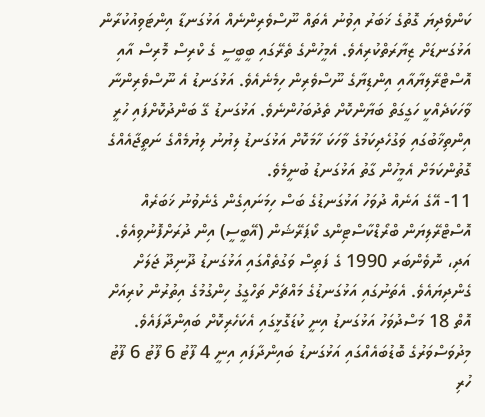ކަންވެދިޔަ ގޮތުގެ ޚަބަރު އިވުނު އެތައް ނޫސްވެރިންނެއް އަޅުގަނޑާ އިންޓަވިއުކުރާން އަޅުގަނޑަށް ޒިޔާރަތްކުރިއެވެ. އެމީހުންގެ ތެރޭގައި ބީބީސީ ގެ ކްރިސް މޮރިސް އާއި އޮސްޓްރޭލިޔާއާއި އިންޑިޔާގެ ނޫސްވެރިން ހިމެނެއެވެ. އަޅުގަނޑު އެ ނޫސްވެރިންނާ ވާހަކަދެއްކީ ހަގީގަތް ބަޔާންކޮށް ތެދުބަހުންނެވެ. އަޅުގަނޑު ގޭ ބަންދުކޮށްފައި ހުރީ އިންތިޚާބުގައި ވަގުހެދިކަމުގެ ވާހަކަ ހާމަކޮށް އަޅުގަނޑު ލިޔުނު ލިޔުމެއްގެ ނަތީޖާއެއްގެ ގޮތުންކަމަށް އެމީހުން ގާތު އަޅުގަނޑު ބުނީމެވެ.
11- އޭގެ އަނެއް ދުވަހު އަޅުގަނޑުގެ ބަސް ހިމަނައިގެން ގެނެވުނު ޚަބަރެއް އޮސްޓްރޭލިޔަން ބްރޯޑްކާސްޓިންގ ކޯޕަރޭޝަން (އޭބީސީ) އިން ދުރަށްފޮނުވިއެވެ. އަދި، ނޮވެންބަރ 1990 ގެ ފަތިސް ވަގުތެއްގައި އަޅުގަނޑު ދޫނިދޫ ޖަލަށް ގެންދިޔައެވެ. އެތަނުގައި އަޅުގަނޑުގެ މައްޗަށް ތަހްގީގު ހިންގުމުގެ އިތުރުން ކުރިއަށް އޮތް 18 މަސްދުވަހު އަޅުގަނޑު އިނީ ކުޑަގޮޅީގައި އެކަހެރިކޮށް ބައިންދާފައެވެ. މިދުވަސްވަރުގެ ބޮޑުބައެއްގައި އަޅުގަނޑު ބައިންދާފައި އިނީ 4 ފޫޓު 6 ފޫޓު 6 ފޫޓު ހުރި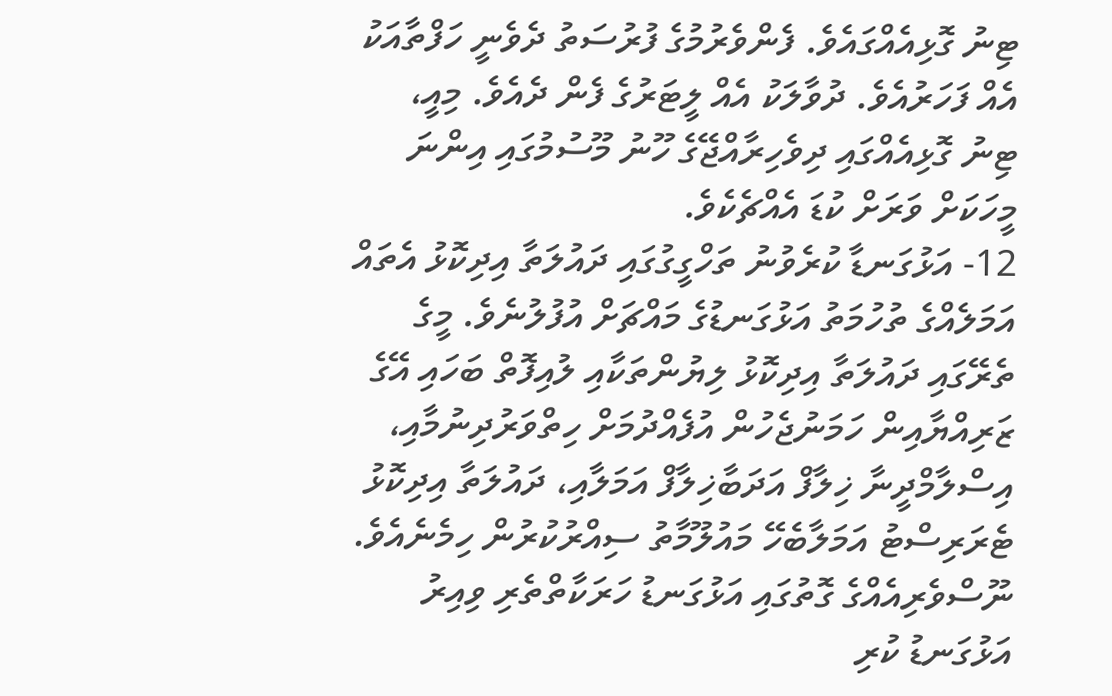ޓިނު ގޮޅިއެއްގައެވެ. ފެންވެރުމުގެ ފުރުސަތު ދެވެނީ ހަފްތާއަކު އެއް ފަހަރުއެވެ. ދުވާލަކު އެއް ލީޓަރުގެ ފެން ދެއެވެ. މިއީ، ޓިނު ގޮޅިއެއްގައި ދިވެހިރާއްޖޭގެ ހޫނު މޫސުމުގައި އިންނަ މީހަކަށް ވަރަށް ކުޑަ އެއްޗެކެވެ.
12- އަޅުގަނޑާ ކުރެވުނު ތަހްގީގުގައި ދައުލަތާ އިދިކޮޅު އެތައް އަމަލެއްގެ ތުހުމަތު އަޅުގަނޑުގެ މައްޗަށް އުފުލުނެވެ. މީގެ ތެރޭގައި ދައުލަތާ އިދިކޮޅު ލިޔުންތަކާއި ލުއިފޮތް ބަހައި އޭގެ ޒަރިއްޔާއިން ހަމަނުޖެހުން އުފެއްދުމަށް ހިތްވަރުދިނުމާއި، އިސްލާމްދީނާ ޚިލާފް އަދަބާޚިލާފް އަމަލާއި، ދައުލަތާ އިދިކޮޅު ޓެރަރިސްޓު އަމަލާބެހޭ މައުލޫމާތު ސިއްރުކުރުން ހިމެނެއެވެ. ނޫސްވެރިއެއްގެ ގޮތުގައި އަޅުގަނޑު ހަރަކާތްތެރި ވިއިރު އަޅުގަނޑު ކުރި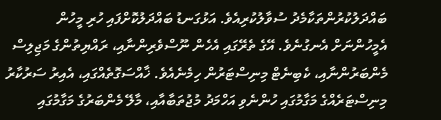ބައްދަލުކުރުންތަކާމެދު ސުވާލުކުރިއެވެ. އަޅުގަނޑު ބައްދަލުކޮށްފައި ހުރި މީހުން އެމީހުންނަށް އެނގުނެވެ. އޭގެ ތެރޭގައި އެހެން ނޫސްވެރިންނާއި، ރައްޔިތުންގެ މަޖިލިސް މެންބަރުންނާއި، ކެބިނެޓް މިނިސްޓަރުން ހިމެނެއެވެ. ޚާއްސަގޮތެއްގައި، އެއިރު ސަރުކާރު މިނިސްޓަރެއްގެ މަގާމުގައި ހުންނެވި އަހްމަދު މުޖުތަބާއާއި، މާލޭ މެންބަރުގެ މަގާމުގައި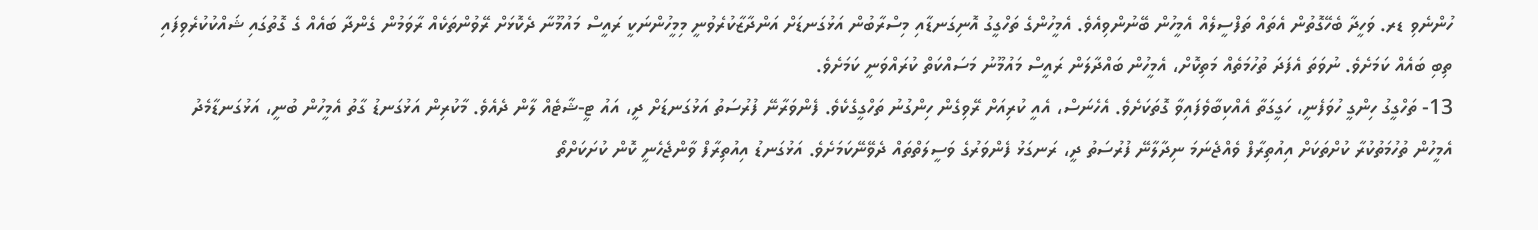ހުންނެވި ޑރ. ވަހީދާ ބެހޭގޮތުން އެތައް ތަފްސީލެއް އެމީހުން ބޭނުންވިއެވެ. އެމީހުންގެ ތަހްގީގު އޮނިގަނޑާއި މިސްރާބުން އަޅުގަނޑަށް އަންދާޒާކުރެވުނީ މިމީހުންނަކީ ރައީސް މައުމޫނާ ދެކޮޅަށް ރޭވުންތަކެއް ރާވަމުން ގެންދާ ބައެއް ގެ ގޮތުގައި ޝައްކުކުރެވިފައި ތިބި ބައެއް ކަމަށެވެ. ނުވަތަ އެފަދަ ތުހުމަތެއް މަތިކޮށް، އެމީހުން ބައްދާލަން ރައީސް މައުމޫނު މަސައްކަތް ކުރައްވަނީ ކަމަށެވެ.
13- ތަހްގީގު ހިންގީ ހުވަފެނީ، ހަގީގަތާ އެއްކިބާވެފައިވާ ގޮތަކަށެވެ. އެހެނަސް، އެއީ ކުރިއަށް ރޭވިގެން ހިންގުނު ތަހްގީގެކެވެ. ފެންވަރާނޭ ފުރުސަތު އަޅުގަނޑަށް ދީ، އައު ޓީ-ޝާޓެއް ލާން ދެއެވެ. މާކުރިން އަޅުގަނޑު ގާތު އެމީހުން ބުނީ، އަޅުގަނޑާމެދު އެމީހުން ތުހުމަތުކުރާ ކުށްތަކަށް އިއުތިރާފް ވެއްޖެނަމަ ނިދާލާނޭ ފުރުސަތު ދީ، ރަނގަޅު ފެންވަރުގެ ވަސީލަތްތައް ދެވޭނޭކަމަށެވެ. އަޅުގަނޑު އިއުތިރާފް ވާންޖެހެނީ ކޮން ކުށަކަށްތޯ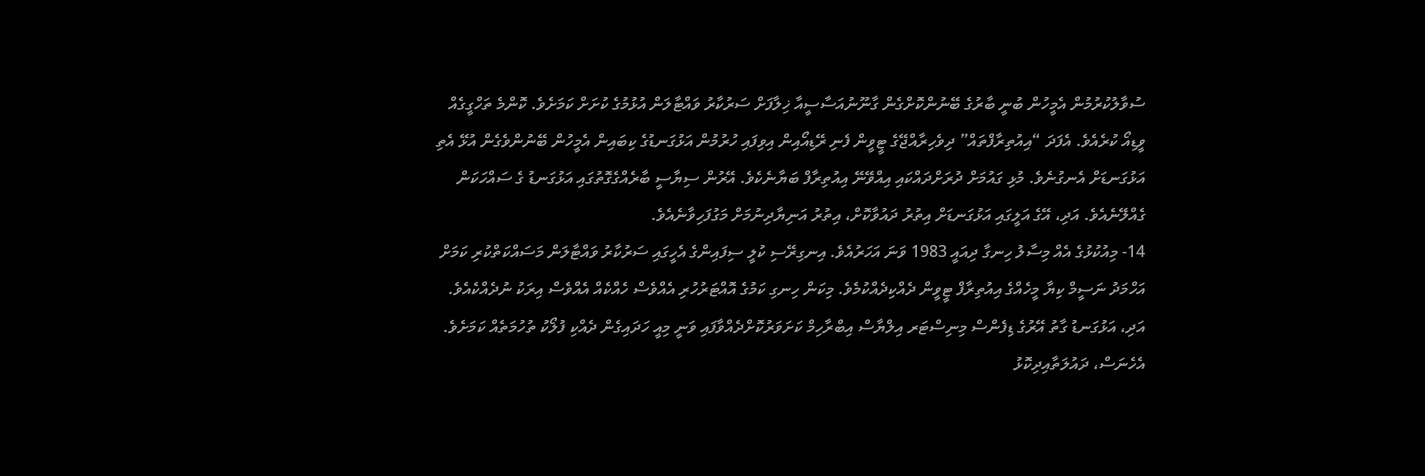ސުވާލުކުރުމުން އެމީހުން ބުނީ ބާރުގެ ބޭނުންކޮށްގެން ގާނޫނުއަސާސީއާ ޚިލާފަށް ސަރުކާރު ވައްޓާލަން އުޅުމުގެ ކުށަށް ކަމަށެވެ. ކޮންމެ ތަހްގީގެއް ވީޑިއޯ ކުރެއެވެ. އެފަދަ “އިއުތިރާފްތައް” ދިވެހިރާއްޖޭގެ ޓީވީން ފެނި ރޭޑިއޯއިން އިވިފައި ހުރުމުން އަޅުގަނޑުގެ ކިބައިން އެމީހުން ބޭނުންވެގެން އުޅޭ އެތި އަޅުގަނޑަށް އެނގުނެވެ. މުޅި ގައުމަށް ދުރަށްދައްކައި އިއްވޭނޭ އިއުތިރާފް ބަޔާނެކެވެ. އޭރުން ސިޔާސީ ބާރެއްގެގޮތުގައި އަޅުގަނޑު ގެ ސައްހަކަން ގެއްލޭނެއެވެ. އަދި، އޭގެ އަލީގައި އަޅުގަނޑަށް އިތުރު ދައުވާކޮށް، އިތުރު އަނިޔާދިނުމަށް މަގުފަހިވާނެއެވެ.
14- މިއުކުޅުގެ އެއް މިސާލު ހިނގާ ދިއައީ 1983 ވަނަ އަހަރުއެވެ. އިނގިރޭސި ކުލީ ސިފައިންގެ އެހީގައި ސަރުކާރު ވައްޓާލަން މަސައްކަތްކުރި ކަމަށް އަހްމަދު ނަސީމް ކިޔާ މީހެއްގެ އިއުތިރާފް ޓީވީން ދެއްކިދެއްކުމެވެ. މިކަން ހިނގި ކަމުގެ އޮއްޓަރުހުރި އެއްވެސް ހެއްކެއް އެއްވެސް އިރަކު ނުދެއްކެއެވެ. އަދި، އަޅުގަނޑު ގާތު އޭރުގެ ޑިފެންސް މިނިސްޓަރ އިލްޔާސް އިބްރާހިމް ކަށަވަރުކޮށްދެއްވާފައި ވަނީ މިއީ ހަދައިގެން ދެއްކި ފުލޯކު ތުހުމަތެއް ކަމަށެވެ. އެހެނަސް، ދައުލަތާއިދިކޮޅު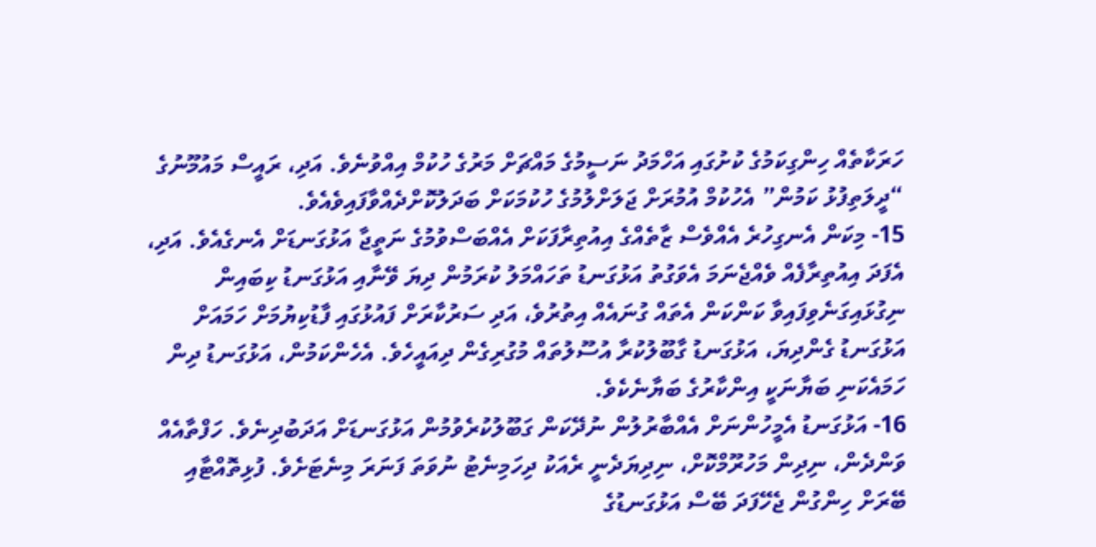ހަރަކާތެއް ހިންގިކަމުގެ ކުށުގައި އަހްމަދު ނަސީމުގެ މައްޗަށް މަރުގެ ހުކުމް އިއްވުނެވެ. އަދި، ރައީސް މައުމޫނުގެ “ދީލަތިފުޅު ކަމުން” އެހުކުމް އުމުރަށް ޖަލަށްލުމުގެ ހުކުމަކަށް ބަދަލުކޮށްދެއްވާފައިވެއެވެ.
15- މިކަން އެނގިހުރެ އެއްވެސް ޒާތެއްގެ އިއުތިރާފަކަށް އެއްބަސްވުމުގެ ނަތީޖާ އަޅުގަނޑަށް އެނގެއެވެ. އަދި، އެފަދަ އިއުތިރާފެއް ވެއްޖެނަމަ އެވަގުތު އަޅުގަނޑު ތަހައްމަލު ކުރަމުން ދިޔަ ވޭނާއި އަޅުގަނޑު ކިބައިން ނިގުޅައިގަނެވިފައިވާ ކަންކަން އެތައް ގުނައެއް އިތުރުވެ، އަދި ސަރުކާރަށް ފައުޅުގައި ފާޑުކިޔުމަށް ހަމައަށް އަޅުގަނޑު ގެންދިޔަ، އަޅުގަނޑު ގާބޫލުކުރާ އުސޫލުތައް މުގުރިގެން ދިއައީހެވެ. އެހެންކަމުން، އަޅުގަނޑު ދިން ހަމައެކަނި ބަޔާނަކީ އިންކާރުގެ ބަޔާނެކެވެ.
16- އަޅުގަނޑު އެމީހުންނަށް އެއްބާރުލުން ނުދޭކަން ގަބޫލުކުރެވުމުން އަޅުގަނޑަށް އަދަބުދިނެވެ. ހަފްތާއެއް ވަންދެން، ނިދިން މަހުރޫމްކޮށް، ނިދިޔަދެނީ ރެއަކު ދިހަމިނެޓު ނުވަތަ ފަނަރަ މިނެޓަށެވެ. ފުޅިތޮއްޓާއި ބޭރަށް ހިންގުން ޖެހޭފަދަ ބޭސް އަޅުގަނޑުގެ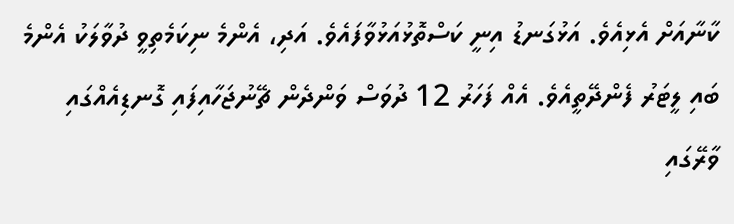ކާނާއަށް އެޅިއެވެ. އަޅުގަނޑު އިނީ ކަސްތޮޅުއަޅުވާފައެވެ. އަދި، އެންމެ ނިކަމެތިވީ ދުވާލަކު އެންމެ ބައި ލީޓަރު ފެންދޭތީއެވެ. އެއް ފަހަރު 12 ދުވަސް ވަންދެން ޗޭނުޖަހާއިފައި ގޮނޑިއެއްގައި ވާރޭގައި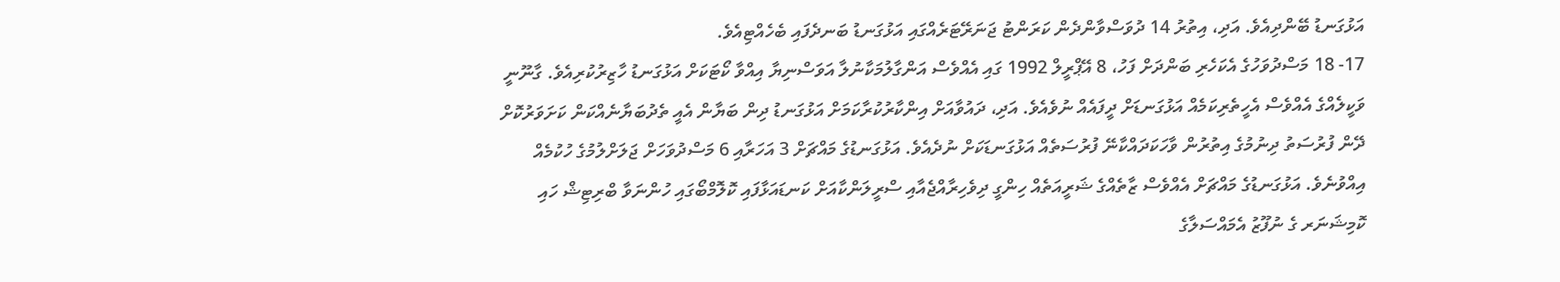އަޅުގަނޑު ބޭންދިއެވެ. އަދި، އިތުރު 14 ދުވަސްވާންދެން ކަރަންޓު ޖަނަރޭޓަރެއްގައި އަޅުގަނޑު ބަނދެފައި ބެހެއްޓިއެވެ.
17- 18 މަސްދުވަހުގެ އެކަހެރި ބަންދަށް ފަހު، 8 އޭޕްރީލް 1992 ގައި އެއްވެސް އަންގާލުމަކާނުލާ އަވަސްނިޔާ އިއްވާ ކޯޓަކަށް އަޅުގަނޑު ހާޒިރުކުރިއެވެ. ގާނޫނީ ވަކީލެއްގެ އެއްވެސް އެހީތެރިކަމެއް އަޅުގަނޑަށް ދީފައެއް ނުވެއެވެ. އަދި، ދައުވާއަށް އިންކާރުކުރާކަމަށް އަޅުގަނޑު ދިން ބަޔާން އެއީ ތެދުބަޔާނެއްކަން ކަށަވަރުކޮށް ދޭން ފުރުސަތު ދިނުމުގެ އިތުރުން ވާހަކަދައްކާނޭ ފުރުސަތެއް އަޅުގަނޑަކަށް ނުދެއެވެ. އަޅުގަނޑުގެ މައްޗަށް 3 އަހަރާއި 6 މަސްދުވަހަށް ޖަލަށްލުމުގެ ހުކުމެއް އިއްވުނެވެ. އަޅުގަނޑުގެ މައްޗަށް އެއްވެސް ޒާތެއްގެ ޝަރީއަތެއް ހިންގީ ދިވެހިރާއްޖެއާއި ސްރީލަންކާއަށް ކަނޑައަޅާފައި ކޮލޮމްބޯގައި ހުންނަވާ ބްރިޓިޝް ހައި ކޮމިޝަނަރ ގެ ނުފޫޒު އެމައްސަލާގެ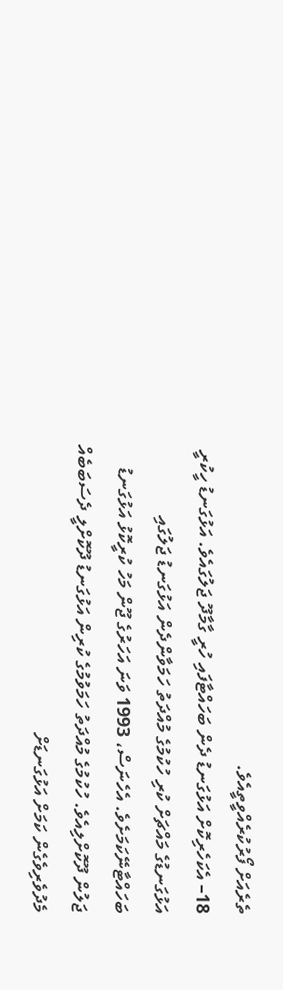ތެރެއަށް ފޯރުކުރެއްވީތީއެވެ.
18– އެކަހެރިކޮށް އަޅުގަނޑު ދެން ބަހައްޓާފައި ހުރީ ގާމާދޫ ޖަލުގައެވެ. އަޅުގަނޑު ހީކުރީ އަޅުގަނޑުގެ މައްޗަށް ކުރި ހުކުމުގެ މުއްދަތު ހަމަވާންދެން އަޅުގަނޑު ޖަލުގައި ބަހައްޓާނޭކަމަށެވެ. އެހެނަސް، 1993 ވަނަ އަހަރުގެ ޖޫން މަހު ކުރީކޮޅު އަޅުގަނޑު ޖަލުން ދޫކޮށްލިއެވެ. ހުކުމުގެ މުއްދަތު ހަމަވުމުގެ ކުރިން އަޅުގަނޑު ދޫކޮށްލީ ދެސަބަބެއް މެދުވެރިވެގެން ކަމަށް އަޅުގަނޑަށް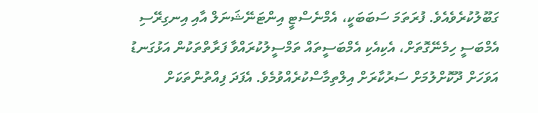ގަބޫލުކުރެވެއެވެ. ފުރަތަމަ ސަބަބަކީ، އެމްނެސްޓީ އިންޓަނޭޝަނަލް އާއި އިނގިރޭސި އެމްބަސީ ހިމެނޭގޮތަށް، އެކިއެކި އެމްބަސީތައް ތަމްސީލުކުރައްވާ ފަރާތްތަކުން އަޅުގަނޑު އަވަހަށް ދޫކޮށްލުމަށް ސަރުކާރަށް އިލްތިމާސްކުރެއްވުމެވެ. އެފަދަ ފިއްތުންތަކަށް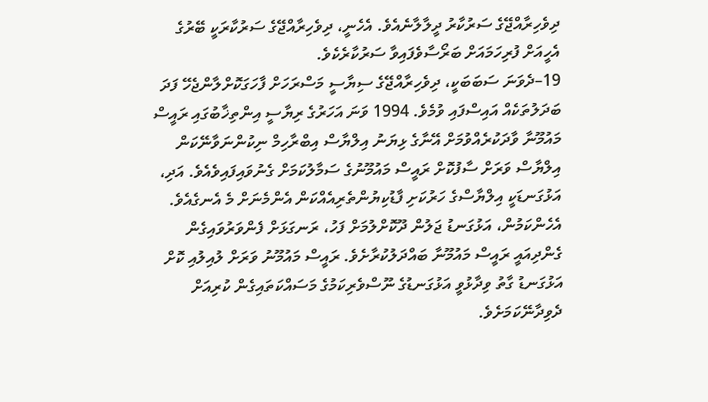ދިވެހިރާއްޖޭގެ ސަރުކާރު ދީލާލާނެއެވެ. އެހެނީ، ދިވެހިރާއްޖޭގެ ސަރުކާރަކީ ބޭރުގެ އެހީއަށް ފުރިހަމައަށް ބަރޯސާވެފައިވާ ސަރުކާރެކެވެ.
19–ދެވަނަ ސަބަބަކީ، ދިވެހިރާއްޖޭގެ ސިޔާސީ މަސްރަހަށް ފާހަގަކޮށްލާންޖެހޭ ފަދަ ބަދަލުތަކެއް އައިސްފައި ވުމެވެ. 1994 ވަނަ އަހަރުގެ ރިޔާސީ އިންތިޚާބުގައި ރައީސް މައުމޫނާ ވާދަކުރެއްވުމަށް އޭނާގެ ޅިޔަނު އިލްޔާސް އިބްރާހިމް ނިކުންނަވާނޭކަން އިލްޔާސް ވަރަށް ސާފުކޮށް ރައީސް މައުމޫނުގެ ސަމާލުކަމަށް ގެނުވައިފައިވެއެވެ. އަދި، އަޅުގަނޑަކީ އިލްޔާސްގެ ހަރުކަށި ފާޑުކިޔުންތެރިއެއްކަން އެންމެނަށް މެ އެނގެއެވެ. އެހެންކަމުން، އަޅުގަނޑު ޖަލުން ދޫކޮށްލުމަށް ފަހު، ރަނގަޅަށް ފެންވަރުވައިގެން ގެންދިއައީ ރައީސް މައުމޫނާ ބައްދަލުކުރާށެވެ. ރައީސް މައުމޫނު ވަރަށް ލުއިލުއި ކޮށް އަޅުގަނޑު ގާތު ވިދާޅުވީ އަޅުގަނޑުގެ ނޫސްވެރިކަމުގެ މަސައްކަތައިގެން ކުރިއަށް ދެވިދާނޭކަމަށެވެ.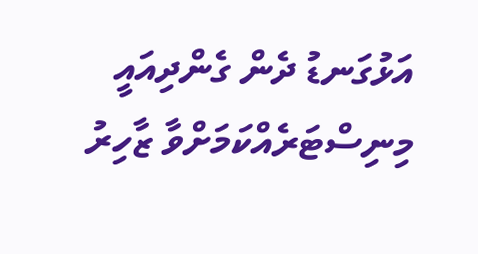އަޅުގަނޑު ދެން ގެންދިއައީ މިނިސްޓަރެއްކަމަށްވާ ޒާހިރު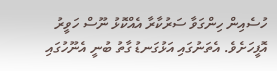ހުސެއިން ހިންގަވާ ސަރުކާރާ އެއްކޮޅު ނޫސް ހަވީރު އޮފީހަށެވެ. އެތަނުގައި އަޅުގަނޑު ގާތު ބުނީ އެނޫހުގައި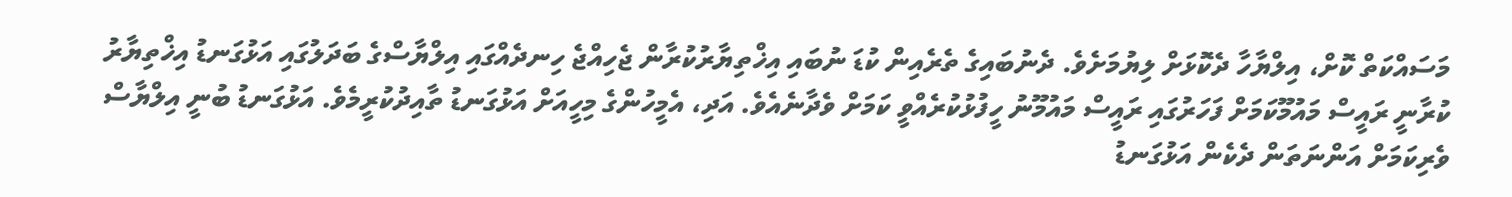މަސައްކަތް ކޮށް، އިލްޔާހާ ދެކޮޅަށް ލިޔުމަށެވެ. ދެނުބައިގެ ތެރެއިން ކުޑަ ނުބައި އިޚްތިޔާރުކުރާން ޖެހިއްޖެ ހިނދެއްގައި އިލްޔާސްގެ ބަދަލުގައި އަޅުގަނޑު އިޚްތިޔާރު ކުރާނީ ރައީސް މައުމޫކަމަށް ފަހަރުގައި ރައީސް މައުމޫނު ހީފުޅުކުރެއްވީ ކަމަށް ވެދާނެއެވެ. އަދި، އެމީހުންގެ މިހީއަށް އަޅުގަނޑު ތާއިދުކުރީމެވެ. އަޅުގަނޑު ބުނީ އިލްޔާސް ވެރިކަމަށް އަންނަތަން ދެކެން އަޅުގަނޑު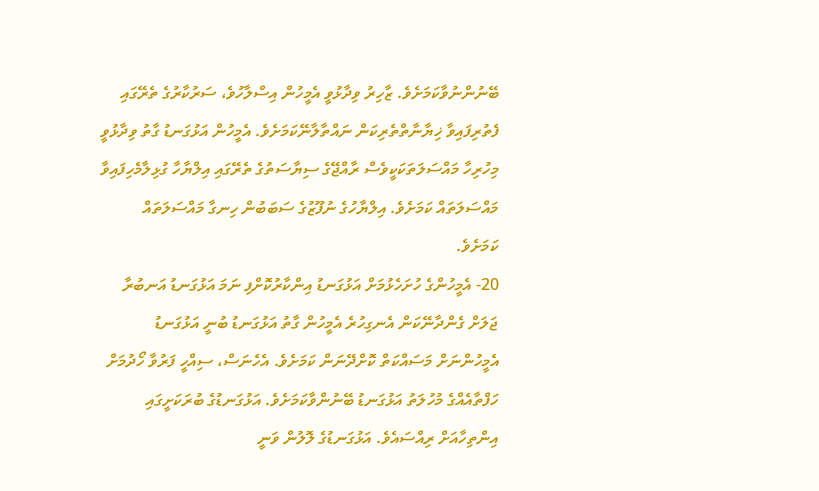ބޭނުންނުވާކަމަށެވެ. ޒާހިރު ވިދާޅުވީ އެމީހުން އިސްލާހުވެ، ސަރުކާރުގެ ތެރޭގައި ފެތުރިފައިވާ ޚިޔާނާތްތެރިކަން ނައްތާލާނޭކަމަށެވެ. އެމީހުން އަޅުގަނޑު ގާތު ވިދާޅުވީ މިހުރިހާ މައްސަލަތަކަކީވެސް ރާއްޖޭގެ ސިޔާސަތުގެ ތެރޭގައި އިލްޔާހާ ގުޅިލާމެހިފައިވާ މައްސަލަތައް ކަމަށެވެ. އިލްޔާހުގެ ނުފޫޒުގެ ސަބަބުން ހިނގާ މައްސަލަތައް ކަމަށެވެ.
20- އެމީހުންގެ ހުށަހެޅުމަށް އަޅުގަނޑު އިންކާރުކޮށްފި ނަމަ އަޅުގަނޑު އަނބުރާ ޖަލަށް ގެންދާނޭކަން އެނގިހުރެ އެމީހުން ގާތު އަޅުގަނޑު ބުނީ އަޅުގަނޑު އެމީހުންނަށް މަސައްކަތް ކޮށްދޭނަން ކަމަށެވެ. އެހެނަސް، ސިއްހީ ފަރުވާ ހޯދުމަށް ހަފްތާއެއްގެ މުހުލަތު އަޅުގަނޑު ބޭނުންވާކަމަށެވެ. އަޅުގަނޑުގެ ބުރަކަށީގައި އިންތިހާއަށް ރިއްސައެވެ. އަޅުގަނޑުގެ ލޮލުން ވަނީ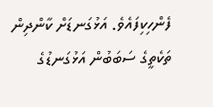ފެންހިކިފައެވެ. އަޅުގަނޑަށް ކާންދިން ތަކެތީގެ ސަބަބުން އަޅުގަނޑުގެ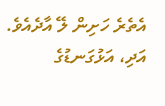އެތެރެ ހަށިން ލޭ އާދެއެވެ. އަދި، އަޅުގަނޑުގެ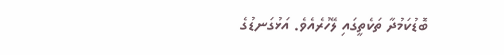ބޮޑުކަމުދާ ތަކެތީގައި ލޭހުރެއެވެ. އަޅުގަނޑުގެ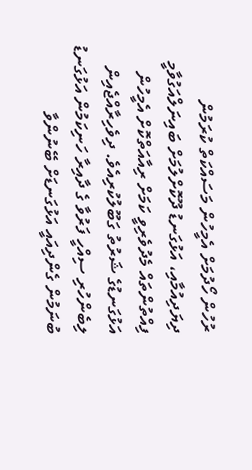ރުހުން ހޯދުމަށް އެމީހުން މަސައްކަތް ކުރަމުން ދިޔަދިއުމާއި، އަޅުގަނޑު ދޫކޮށްލުމަށް ބައިނަލްއަގުވާމީ ފިއްތުންތައް މެދުވެރިވީ ކަމަށް ރިއާއަތްކޮށް އެމީހުން އަޅުގަނޑުގެ ޝަރުތު ގަބޫލުކުރިއެވެ. ދިވެހިރާއްޖެއިން ލިބެންހުރި ސިއްހީ ފަރުވާ ގެ ދާއިރާ ހަނިކަމުން އަޅުގަނޑު ބުނަމުން ގެންދިއައީ އަޅުގަނޑަށް ބޭނުންވާ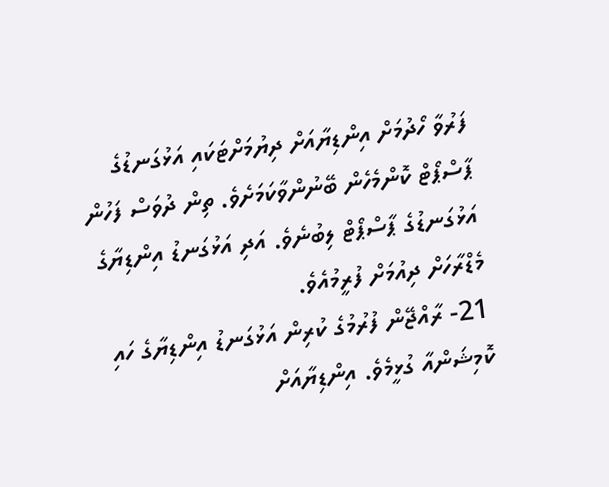ފަރުވާ ހޯދުމަށް އިންޑިޔާއަށް ދިޔުމަށްޓަކައި އަޅުގަނޑުގެ ޕާސްޕޯޓް ކޮންމެހެން ބޭނުންވާކަމަށެވެ. ތިން ދުވަސް ފަހުން އަޅުގަނޑުގެ ޕާސްޕޯޓް ލިބުނެވެ. އަދި އަޅުގަނޑު އިންޑިޔާގެ މެޑްރާހަށް ދިއުމަށް ފުރީމުއެވެ.
21- ރާއްޖޭން ފުރުމުގެ ކުރިން އަޅުގަނޑު އިންޑިޔާގެ ހައި ކޮމިޝަންއާ ގުޅީމެވެ. އިންޑިޔާއަށް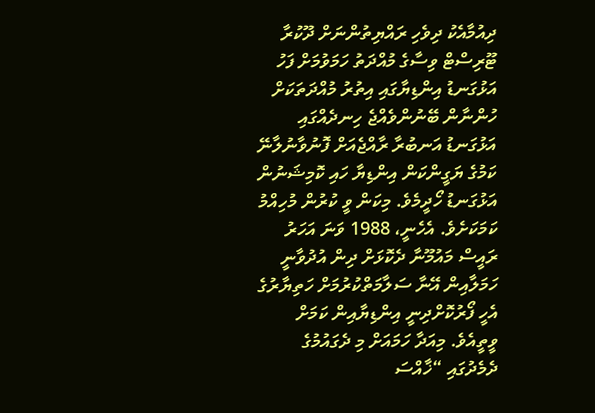ދިއުމާއެކު ދިވެހި ރައްޔިތުންނަށް ދޫކުރާ ޓޫރިސްޓް ވިސާގެ މުއްދަތު ހަމަވުމަށް ފަހު އަޅުގަނޑު އިންޑިޔާގައި އިތުރު މުއްދަތަކަށް ހުންނާން ބޭނުންވެއްޖެ ހިނދެއްގައި އަޅުގަނޑު އަނބުރާ ރާއްޖެއަށް ފޮނުވާނުލާނޭ ކަމުގެ ޔަގީންކަން އިންޑިޔާ ހައި ކޮމިޝަނުން އަޅުގަނޑު ހޯދީމެވެ. މިކަން ވީ ކުރުން މުހިއްމު ކަމަކަށެވެ. އެހެނީ، 1988 ވަނަ އަހަރު ރައީސް މައުމޫނާ ދެކޮޅަށް ދިން އުދުވާނީ ހަމަލާއިން އޭނާ ސަލާމަތްކުރުމަށް ހަތިޔާރުގެ އެހީ ފޯރުކޮށްދިނީ އިންޑިޔާއިން ކަމަށް ވީތީއެވެ. މިއަދާ ހަމައަށް މި ދެގައުމުގެ ދެމެދުގައި “ޚާއްސަ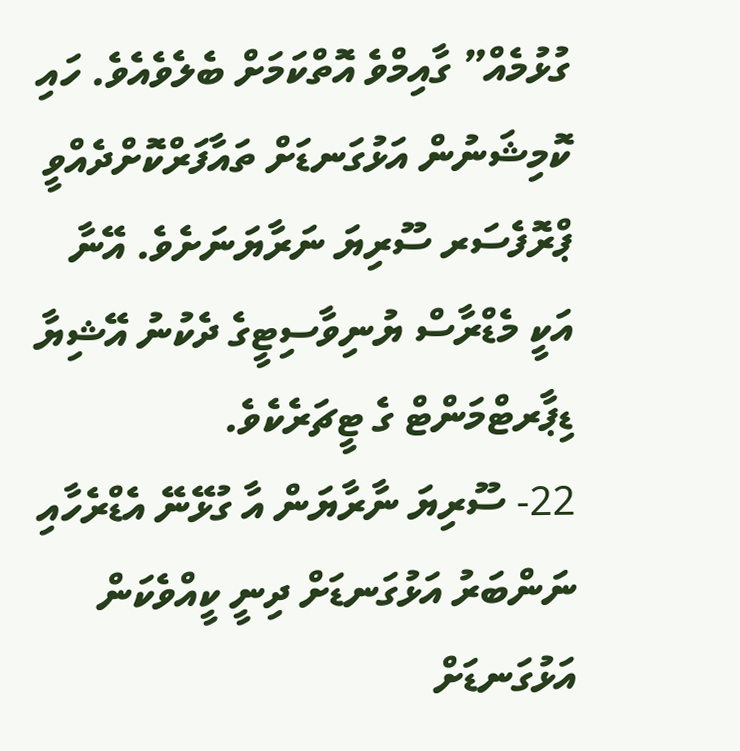ގުޅުމެއް” ގާއިމްވެ އޮތްކަމަށް ބެލެވެއެވެ. ހައި ކޮމިޝަނުން އަޅުގަނޑަށް ތައާފަރްކޮށްދެއްވީ ޕްރޮފެސަރ ސޫރިޔަ ނަރާޔަނަށެވެ. އޭނާ އަކީ މެޑްރާސް ޔުނިވާސިޓީގެ ދެކުނު އޭޝިޔާ ޑިޕާރޓްމަންޓް ގެ ޓީޗަރެކެވެ.
22- ސޫރިޔަ ނާރާޔަން އާ ގުޅޭނޭ އެޑްރެހާއި ނަންބަރު އަޅުގަނޑަށް ދިނީ ކީއްވެކަން އަޅުގަނޑަށް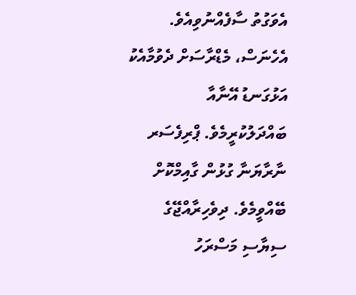އެވަގުތު ސާފެއްނުވިއެވެ. އެހެނަސް، މެޑްރާސަށް ދެވުމާއެކު އަޅުގަނޑު އޭނާއާ ބައްދަލުކުރީމެވެ. ޕްރިފެސަރ ނާރާޔަނާ ގުޅުން ގާއިމްކޮށް ބޭއްވީމެވެ. ދިވެހިރާއްޖޭގެ ސިޔާސި މަސްރަހު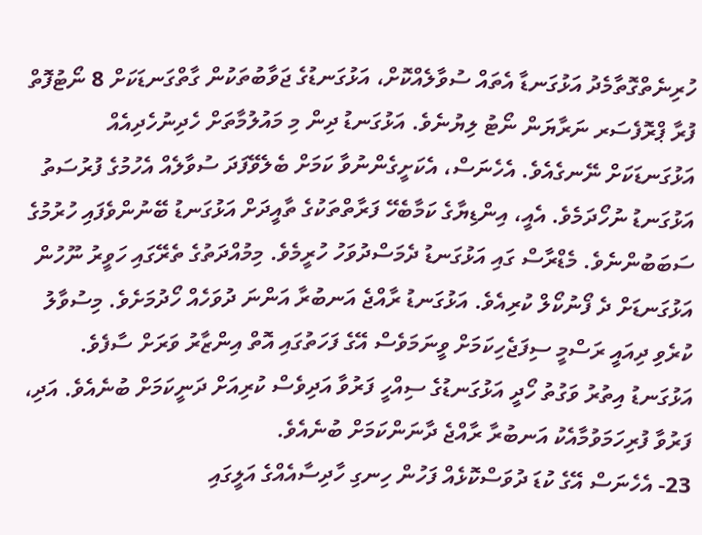ހުރިނެތްގޮތާމެދު އަޅުގަނޑާ އެތައް ސުވާލެއްކޮށް، އަޅުގަނޑުގެ ޖަވާބުތަކުން ގާތްގަނޑަކަށް 8 ނޯޓުފޮތް ފުރާ ޕްރޮފެސަރ ނަރާޔަން ނޯޓު ލިޔުނެވެ. އަޅުގަނޑު ދިން މި މައުލުމާތަށް ހެދިނުހެދިއެއް އަޅުގަނޑަކަށް ނޭނގެއެވެ. އެހެނަސް، އެކަށީގެންނުވާ ކަމަށް ބެލެވޭފަދަ ސުވާލެއް އެހުމުގެ ފުރުސަތު އަޅުގަނޑު ނުހޯދަމެވެ. އެއީ، އިންޑިޔާގެ ކަމާބެހޭ ފަރާތްތަކުގެ ތާއީދަށް އަޅުގަނޑު ބޭނުންވެފައި ހުރުމުގެ ސަބަބުންނެވެ. މެޑްރާސް ގައި އަޅުގަނޑު ދެމަސްދުވަހު ހުރީމެވެ. މިމުއްދަތުގެ ތެރޭގައި ހަވީރު ނޫހުން އަޅުގަނޑަށް ދެ ފޯނުކޯލް ކުރިއެވެ. އަޅުގަނޑު ރާއްޖެ އަނބުރާ އަންނަ ދުވަހެއް ހޯދުމަށެވެ. މިސުވާލު ކުރެވި ދިއައީ ރަސްމީ ސިފަޖެހިކަމަށް ވީނަމަވެސް އޭގެ ފަހަތުގައި އޮތް އިންޒާރު ވަރަށް ސާފެވެ. އަޅުގަނޑު އިތުރު ވަގުތު ހޯދީ އަޅުގަނޑުގެ ސިއްހީ ފަރުވާ އަދިވެސް ކުރިއަށް ދަނީކަމަށް ބުނެއެވެ. އަދި، ފަރުވާ ފުރިހަމަވުމާއެކު އަނބުރާ ރާއްޖެ ދާނަންކަމަށް ބުނެއެވެ.
23- އެހެނަސް އޭގެ ކުޑަ ދުވަސްކޮޅެއް ފަހުން ހިނގި ހާދިސާއެއްގެ އަލީގައި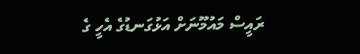ރައީސް މައުމޫނަށް އަޅުގަނޑުގެ އެހީ ގެ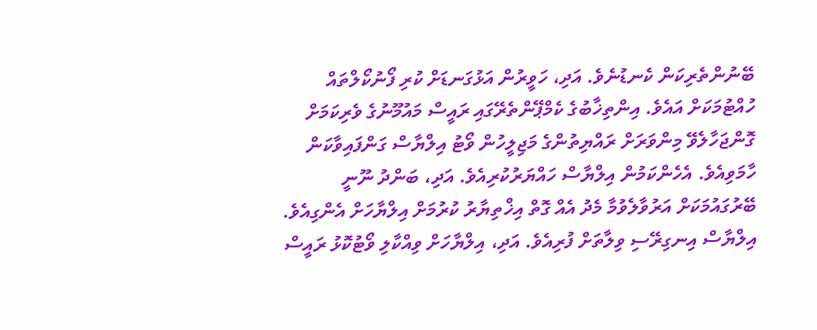ބޭނުންތެރިކަން ކެނޑުނެވެ. އަދި، ހަވީރުން އަޅުގަނޑަށް ކުރި ފޯނުކޯލްތައް ހުއްޓުމަކަށް އައެވެ. އިންތިޚާބުގެ ކެމްޕޭންތެރޭގައި ރައީސް މައުމޫނުގެ ވެރިކަމަށް ގޮންޖަހާލެވޭ މިންވަރަށް ރައްޔިތުންގެ މަޖިލީހުން ވޯޓު އިލްޔާސް ގަންފައިވާކަން ހާމަވިއެވެ. އެހެންކަމުން އިލްޔާސް ހައްޔަރުކުރިއެވެ. އަދި، ބަންދު ނޫނީ ބޭރުގައުމަކަށް އަރުވާލެވުމާ މެދު އެއް ގޮތް އިޚްތިޔާރު ކުރުމަށް އިލްޔާހަށް އެންގިއެވެ. އިލްޔާސް އިނގިރޭސި ވިލާތަށް ފުރިއެވެ. އަދި، އިލްޔާހަށް ވިއްކާލި ވޯޓުކޮޅު ރައީސް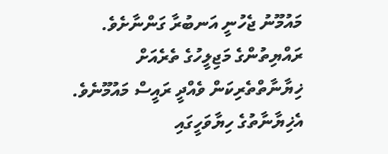މައުމޫނު ޖެހުނީ އަނބުރާ ގަންނާށެވެ. ރައްޔިތުންގެ މަޖިލީހުގެ ތެރެއަށް ޚިޔާނާތްތެރިކަން ވެއްދީ ރައީސް މައުމޫނެވެ. އެޚިޔާނާތުގެ ހިޔާވަހީގައި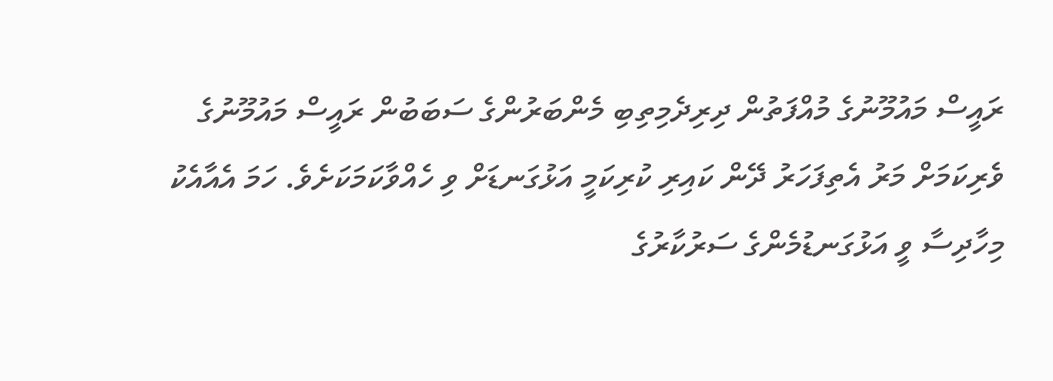ރައީސް މައުމޫނުގެ މުއްފަތުން ދިރިދެމިތިބި މެންބަރުންގެ ސަބަބުން ރައީސް މައުމޫނުގެ ވެރިކަމަށް މަރު އެތިފަހަރު ދޭން ކައިރި ކުރިކަމީ އަޅުގަނޑަށް ވި ހެއްވާކަމަކަށެވެ. ހަމަ އެއާއެކު މިހާދިސާ ވީ އަޅުގަނޑުމެންގެ ސަރުކާރުގެ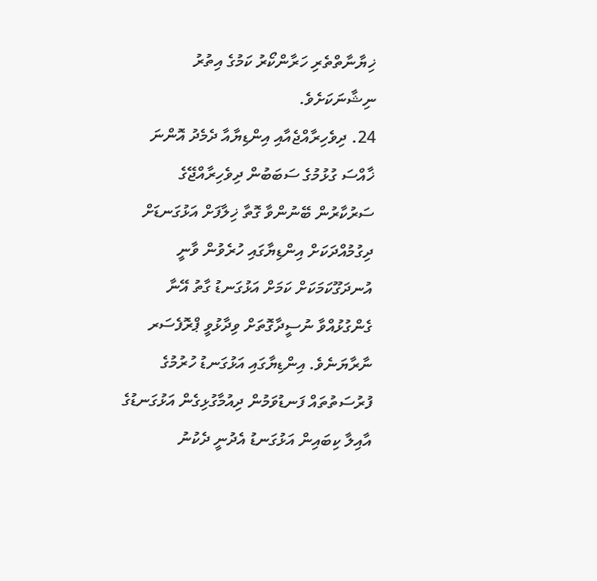ޚިޔާނާތްތެރި ހަރާންކޯރު ކަމުގެ އިތުރު ނިޝާނަކަށެވެ.
24. ދިވެހިރާއްޖެއާއި އިންޑިޔާއާ ދެމެދު އޮންނަ ޚާއްސަ ގުޅުމުގެ ސަބަބުން ދިވެހިރާއްޖޭގެ ސަރުކާރުން ބޭނުންވާ ގޮތާ ޚިލާފަށް އަޅުގަނޑަށް ދިގުމުއްދަކަށް އިންޑިޔާގައި ހުރެވުން ވާނީ އުނދަގޫކަމަކަށް ކަމަށް އަޅުގަނޑު ގާތު އޭނާ ގެންގުޅުއްވާ ނުސީދާގޮތަށް ވިދާޅުވީ ޕްރޮފެސަރ ނާރާޔަނެވެ. އިންޑިޔާގައި އަޅުގަނޑު ހުރުމުގެ ފުރުސަތުތައް ފަނޑުވަމުން ދިއުމާގުޅިގެން އަޅުގަނޑުގެ އާއިލާ ކިބައިން އަޅުގަނޑު އެދުނީ ދެކުނު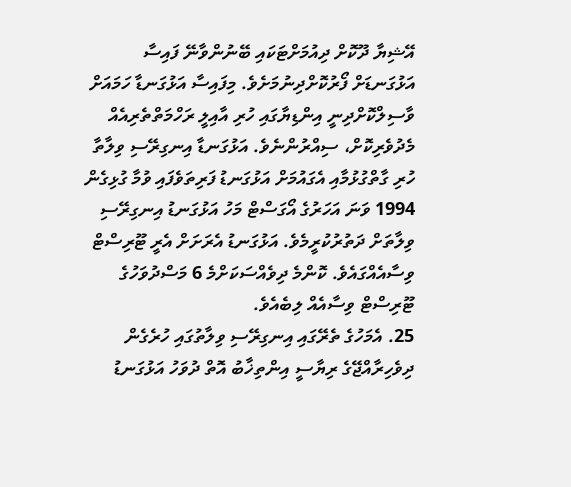އޭޝިޔާ ދޫކޮށް ދިއުމަށްޓަކައި ބޭނުންވާނޭ ފައިސާ އަޅުގަނޑަށް ފޯރުކޮށްދިނުމަށެވެ. މިފައިސާ އަޅުގަނޑާ ހަމައަށް ވާސިލްކޮށްދިނީ އިންޑިޔާގައި ހުރި އާއިލީ ރަހްމަތްތެރިއެއް މެދުވެރިކޮށް، ސިއްރުންނެވެ. އަޅުގަނޑާ އިނގިރޭސި ވިލާތާ ހުރި ގާތްގުޅުމާއި އެގައުމަށް އަޅުގަނޑު ފަރިތަވެފައި ވުމާ ގުޅިގެން 1994 ވަނަ އަހަރުގެ އޯގަސްޓް މަހު އަޅުގަނޑު އިނގިރޭސި ވިލާތަށް ދަތުރުކުރީމެވެ. އަޅުގަނޑު އެރަށަށް އެރީ ޓޫރިސްޓް ވިސާއެއްގައެވެ. ކޮންމެ ދިވެއްސަކަށްމެ 6 މަސްދުވަހުގެ ޓޫރިސްޓް ވިސާއެއް ލިބެއެވެ.
25. އެމަހުގެ ތެރޭގައި އިނގިރޭސި ވިލާތުގައި ހުރެގެން ދިވެހިރާއްޖޭގެ ރިޔާސީ އިންތިޚާބު އޮތް ދުވަހު އަޅުގަނޑު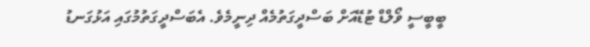ބީބީސީ ވޯލްޑް ޓުޑޭއަށް ބަސްދީގަތުމެއް ދިނީމެވެ. އެބަސްދީގަތުމުގައި އަޅުގަނޑު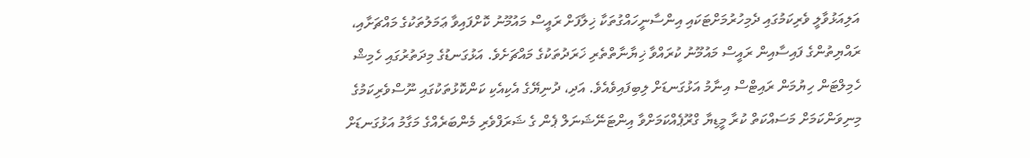އަލިއަޅުވާލީ ވެރިކަމުގައި ދެމިހުރުމަށްޓަކައި އިންސާނީހައްގުތަކާ ޚިލާފަށް ރައީސް މައުމޫނު ކޮށްފައިވާ ޢަމަލުތަކުގެ މައްޗަށާއި، ރައްޔިތުންގެ ފައިސާއިން ރައީސް މައުމޫނު ކުރައްވާ ޚިޔާނާތްތެރި ޚަރަދުތަކުގެ މައްޗަށެވެ. އަޅުގަނޑުގެ މިދަތުރުގައި ހެމިޝް ހެމިލްޓަން ހިޔުމަން ރައިޓްސް އިނާމު އަޅުގަނޑަށް ލިބިފައިވެއެވެ. އަދި، ދުނިޔޭގެ އެކިއެކި ކަންކޮޅުތަކުގައި ނޫސްވެރިކަމުގެ މިނިވަންކަމަށް މަސައްކަތް ކުރާ މީޑިޔާ ގްރޫޕެއްކަމަށްވާ އިންޓަނޭޝަނަލް ޕެން ގެ ޝަރަފްވެރި މެންބަރެއްގެ މަގާމު އަޅުގަނޑަށް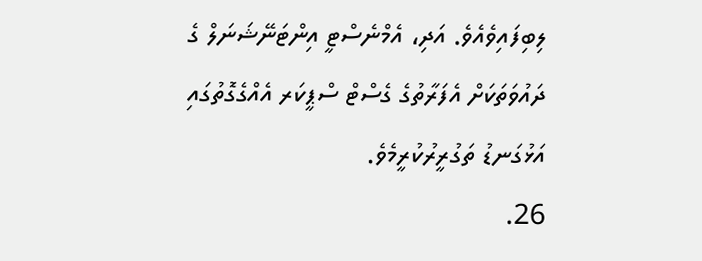ލިބިފައިވެއެވެ. އަދި، އެމްނެސްޓީ އިންޓަނޭޝަނަލް ގެ ދައުވަތަކަށް އެފަރާތުގެ ގެސްޓް ސްޕީކަރ އެއްގެގޮތުގައި އަޅުގަނޑު ތަގުރީރުކުރީމެވެ.
26.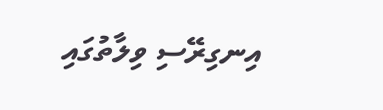އިނގިރޭސި ވިލާތުގައި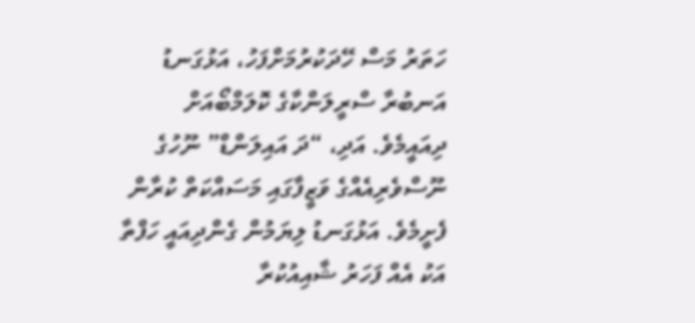ހަތަރު މަސް ހޭދަކުރުމަށްފަހު، އަޅުގަނޑު އަނބުރާ ސްރީލަންކާގެ ކޮލަމްބޯއަށް ދިއައީމެވެ. އަދި، “ދަ އައިލަންޑް” ނޫހުގެ ނޫސްވެރިއެއްގެ ވަޒީފާގައި މަސައްކަތް ކުރާން ފެށީމެވެ. އަޅުގަނޑު ލިޔަމުން ގެންދިއައީ ހަފްތާ އަކު އެއް ފަހަރު ޝާއިއުކުރާ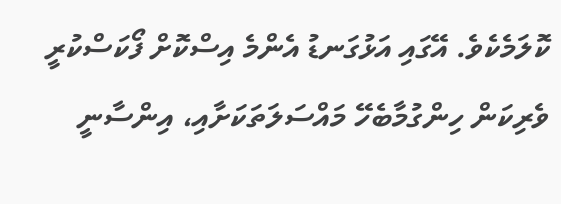ކޮލަމެކެވެ. އޭގައި އަޅުގަނޑު އެންމެ އިސްކޮށް ފޯކަސްކުރީ ވެރިކަން ހިންގުމާބެހޭ މައްސަލަތަކަށާއި، އިންސާނީ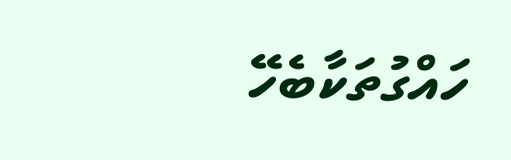ހައްގުތަކާބެހޭ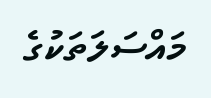މައްސަލަތަކުގެ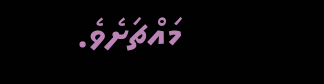މައްޗަށެވެ.